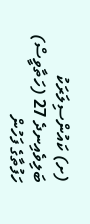(ށ) ކައުންސިލަރަކު ބަލިވެއިނދެ 27 (ހަތާވީސް) ހަފުތާގެ ފަހުން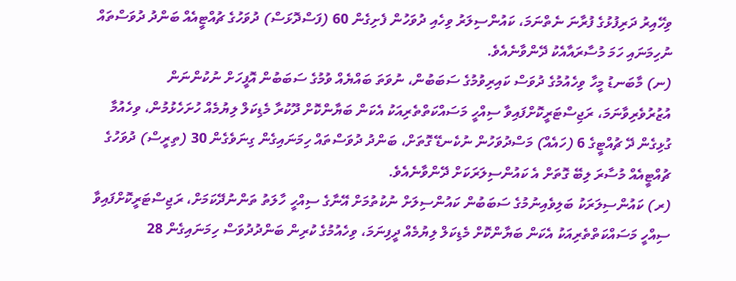ވިހޭއިރު ދަރިފުޅުގެ ފުރާނަ ނެތްނަމަ، ކައުންސިލަރު ވިހެއި ދުވަހުން ފެށިގެން 60 (ފަސްދޮޅަސް) ދުވަހުގެ ޗުއްޓީއެއް ބަންދު ދުވަސްތައް ނުހިމަނައި ހަމަ މުސާރައާއެކު ދޭންވާނެއެވެ.
(ނ) މާބަނޑު މީހާ ވިހެއުމުގެ ދުވަސް ކައިރިވުމުގެ ސަބަބުން، ނުވަތަ ބައްޔެއް ވުމުގެ ސަބަބުން އޮފީހަށް ނުކުންނަން އުޒުރުވެރިވާނަމަ، ރަޖިސްޓަރީކޮށްފައިވާ ސިއްހީ މަސައްކަތްތެރިއަކު އެކަން ބަޔާންކޮށް ދޫކުރާ މެޑިކަލް ލިޔުމެއް ހުށަހެޅުމުން، ވިހެއުމާ ގުޅިގެން ދޭ ޗުއްޓީގެ 6 (ހައެއް) މަސްދުވަހުން ނުކެނޑޭ ގޮތަށް، ބަންދު ދުވަސްތައް ހިމަނައިގެން ގިނަވެގެން 30 (ތިރީސް) ދުވަހުގެ ޗުއްޓީއެއް މުސާރަ ލިބޭ ގޮތަށް އެ ކައުންސިލަރަކަށް ދޭންވާނެއެވެ.
(ރ) ކައުންސިލަރަކު ބަލިވެއިނުމުގެ ސަބަބުން ކައުންސިލަށް ނުކުތުމަށް އޭނާގެ ސިއްހީ ހާލަތު ތަންނުދޭކަމަށް، ރަޖިސްޓަރީކޮށްފައިވާ ސިއްހީ މަސައްކަތްތެރިއަކު އެކަން ބަޔާންކޮށް މެޑިކަލް ލިޔުމެއް ދީފިނަމަ، ވިހެއުމުގެ ކުރިން ބަންދުދުވަސް ހިމަނައިގެން 28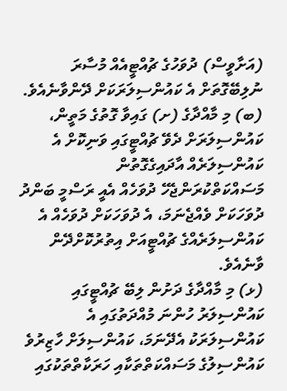(އަށާވީސް) ދުވަހުގެ ޗުއްޓީއެއް މުސާރަ ނުލިބޭގޮތަށް އެ ކައުންސިލަރަކަށް ދޭންވާނެއެވެ.
(ބ) މި މާއްދާގެ (ށ) ގައިވާ ގޮތުގެ މަތީން، ކައުންސިލަރަށް ދެވޭ ޗުއްޓީގައި ވަނިކޮށް އެ ކައުންސިލަރެއް އާދައިގެގޮތުން މަސައްކަތްކުރަންޖެހޭ ދުވަހެއް އެއީ ރަސްމީ ބަންދު ދުވަހަކަށް ވެއްޖެނަމަ، އެ ދުވަހަކަށް ދުވަހެއް އެ ކައުންސިލަރެއްގެ ޗުއްޓީއަށް އިތުރުކޮށްދޭން ވާނެއެވެ.
(ޅ) މި މާއްދާގެ ދަށުން ލިބޭ ޗުއްޓީގައި ކައުންސިލަރު ހުންނަ މުއްދަތުގައި އެ ކައުންސިލަރަކު އެދޭނަމަ، ކައުންސިލަށް ހާޒިރުވެ ކައުންސިލުގެ މަސައްކަތްތަކާއި ހަރަކާތްތަކުގައި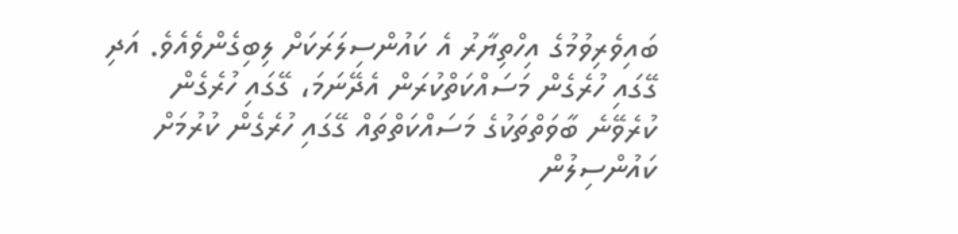ބައިވެރިވުމުގެ އިހްތިޔާރު އެ ކައުންސިލަރަކަށް ލިބިގެންވެއެވެ. އަދި ގޭގައި ހުރެގެން މަސައްކަތްކުރަން އެދޭނަމަ، ގޭގައި ހުރެގެން ކުރެވޭނެ ބާވަތްތަކުގެ މަސައްކަތްތައް ގޭގައި ހުރެގެން ކުރުމަށް ކައުންސިލުން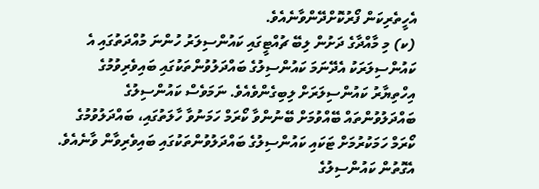އެހީތެރިކަން ފޯރުކޮށްދޭންވާނެއެވެ.
(ކ) މި މާއްދާގެ ދަށުން ލިބޭ ޗުއްޓީގައި ކައުންސިލަރު ހުންނަ މުއްދަތުގައި އެ ކައުންސިލަރަކު އެދޭނަމަ ކައުންސިލުގެ ބައްދަލުވުންތަކުގައި ބައިވެރިވުމުގެ އިހްތިޔާރު ކައުންސިލަރަށް ލިބިގެންވެއެވެ. ނަމަވެސް ކައުންސިލުގެ ބައްދަލުވުންތައް ބޭއްވުމަށް ބޭނުންވާ ކޯރަމް ހަމަނުވާ ހާލަތުގައި، ބައްދަލުވުމުގެ ކޯރަމް ހަމަކުރުމަށް ޓަކައި ކައުންސިލުގެ ބައްދަލުވުންތަކުގައި ބައިވެރިވާން ވާނެއެވެ. އެގޮތުން ކައުންސިލުގެ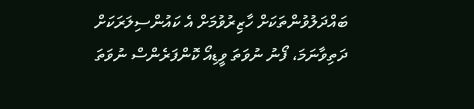ބައްދަލުވުންތަކަށް ހާޒިރުވުމަށް އެ ކައުންސިލަރަކަށް ދަތިވާނަމަ، ފޯނު ނުވަތަ ވީޑިއޯ ކޮންފަރެންސް ނުވަތަ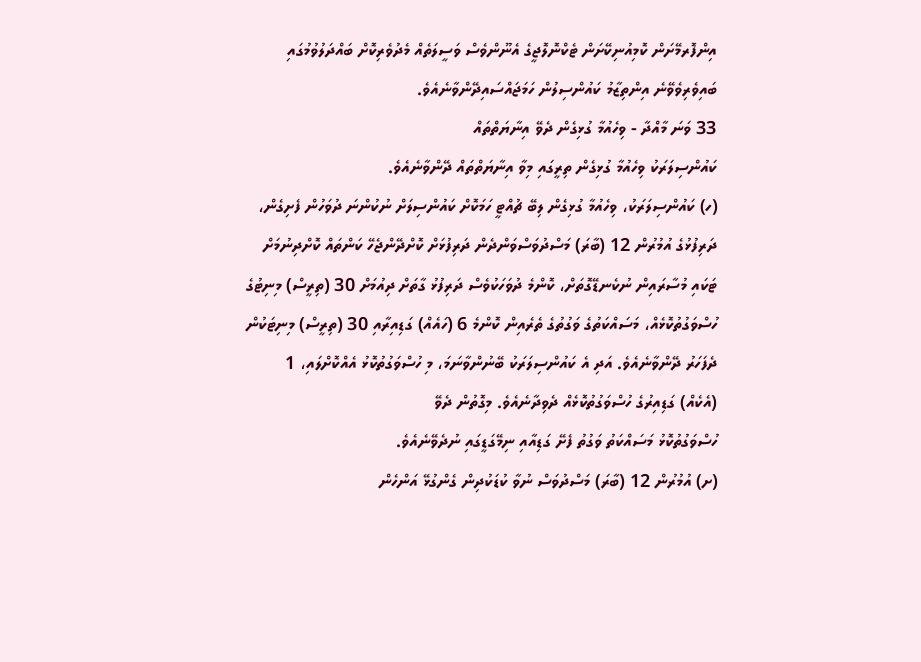އިންފޮރމޭށަން ކޮމިއުނިކޭށަން ޓެކްނޮލޮޖީގެ އެނޫންވެސް ވަސީލަތެއް މެދުވެރިކޮށް ބައްދަލުވުމުގައި ބައިވެރިވެވޭނެ އިންތިޒާމު ކައުންސިލުން ހަމަޖައްސައިދޭންވާނެއެވެ.
33 ވަނަ މާއްދާ - ވިހެއުމާ ގުޅިގެން ދެވޭ އިނާޔަތްތައް
ކައުންސިލަރަކު ވިހެއުމާ ގުޅިގެން ތިރީގައި މިވާ އިނާޔަތްތައް ދޭންވާނެއެވެ.
(ހ) ކައުންސިލަރަކު، ވިހެއުމާ ގުޅިގެން ލިބޭ ޗުއްޓީ ހަމަކޮށް ކައުންސިލަށް ނުކުންނަ ދުވަހުން ފެށިގެން، ދަރިފުޅުގެ އުމުރުން 12 (ބާރަ) މަސްދުވަސްވަންދެން ދަރިފުޅަށް ކޮށްދޭންޖެހޭ ކަންތައް ކޮށްދިނުމަށް ޓަކައި މުސާރައިން ނުކެނޑޭގޮތަށް، ކޮންމެ ދުވަހަކުވެސް ދަރިފުޅު ގާތަށް ދިއުމަށް 30 (ތިރީސް) މިނިޓުގެ ހުސްވަގުތުކޮޅެއް، މަސައްކަތުގެ ވަގުތުގެ ތެރެއިން ކޮންމެ 6 (ހައެއް) ގަޑިއިރާއި 30 (ތިރީސް) މިނިޓަކުން ދެފަހަރު ދޭންވާނެއެވެ. އަދި އެ ކައުންސިލަރަކު ބޭނުންވާނަމަ، މި ހުސްވަގުތުކޮޅު އެއްކޮށްލައި، 1 (އެކެއް) ގަޑިއިރުގެ ހުސްވަގުތުކޮޅެއް ދެވިދާނެއެވެ. މިގޮތުން ދެވޭ
ހުސްވަގުތުކޮޅު މަސައްކަތު ވަގުތު ފެށޭ ގަޑިއާއި ނިމޭގަޑީގައި ނުދެވޭނެއެވެ.
(ށ) އުމުރުން 12 (ބާރަ) މަސްދުވަސް ނުވާ ކުޑަކުދިން ގެންގުޅޭ އަންހެން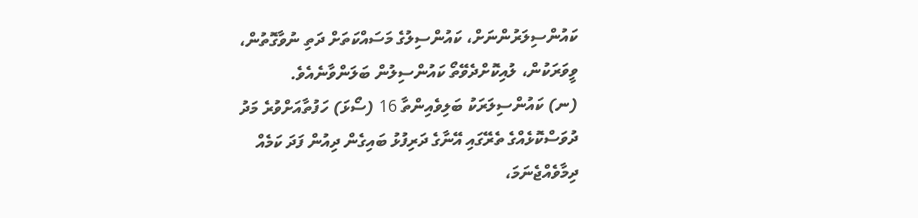ކައުންސިލަރުންނަށް، ކައުންސިލުގެ މަސައްކަތަށް ދަތި ނުވާގޮތުން، ވީވަރަކުން، ލުއިކޮށްދެވޭތޯ ކައުންސިލުން ބަލަންވާނެއެވެ.
(ނ) ކައުންސިލަރަކު ބަލިވެއިންތާ 16 (ސޯޅަ) ހަފުތާއަށްވުރެ މަދު ދުވަސްކޮޅެއްގެ ތެރޭގައި އޭނާގެ ދަރިފުޅު ބައިގެން ދިއުން ފަދަ ކަމެއް ދިމާވެއްޖެނަމަ،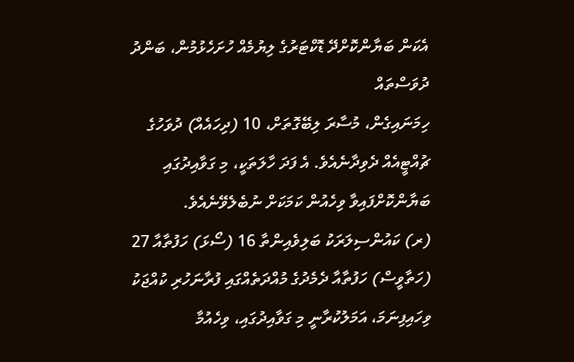އެކަން ބަޔާންކޮށްދޭ ޑޮކްޓަރުގެ ލިޔުމެއް ހުށަހެޅުމުން، ބަންދު ދުވަސްތައް
ހިމަނައިގެން، މުސާރަ ލިބޭގޮތަށް، 10 (ދިހައެއް) ދުވަހުގެ ޗުއްޓީއެއް ދެވިދާނެއެވެ. އެ ފަދަ ހާލަތަކީ، މި ގަވާއިދުގައި ބަޔާންކޮށްފައިވާ ވިހެއުން ކަމަކަށް ނުބެލެވޭނެއެވެ.
(ރ) ކައުންސިލަރަކު ބަލިވެއިންތާ 16 (ސޯޅަ) ހަފުތާއާ 27 (ހަތާވީސް) ހަފުތާއާ ދެމެދުގެ މުއްދަތެއްގައި ފުރާނަހުރި ކުއްޖަކު ވިހައިފިނަމަ، އަމަލުކުރާނީ މި ގަވާއިދުގައި، ވިހެއުމާ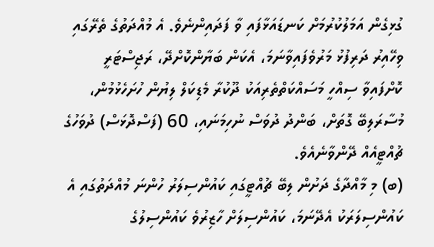ގުޅިގެން އަމަލުކުރުމަށް ކަނޑައަޅާފައި ވާ ފަދައިންނެވެ. އެ މުއްދަތުގެ ތެރޭގައި ވިހޭއިރު ދަރިފުޅު މަރުވެފައިވާނަމަ، އެކަން ބަޔާންކޮށްދޭ، ރަޖިސްޓަރީ ކޮށްފައިވާ ސިއްހީ މަސައްކަތްތެރިއަކު ދޫކުރާ މެޑިކަލް ލިޔުން ހުށަހެޅުމުން، މުސާރަލިބޭ ގޮތަށް، ބަންދު ދުވަސް ނުހިމަނައި، 60 (ފަސްދޮޅަސް) ދުވަހުގެ ޗުއްޓީއެއް ދޭންވާނެއެވެ.
(ބ) މި މާއްދާގެ ދަށުން ލިބޭ ޗުއްޓީގައި ކައުންސިލަރު ހުންނަ މުއްދަތުގައި އެ ކައުންސިލަރަކު އެދޭނަމަ، ކައުންސިލަށް ހާޒިރުވެ ކައުންސިލުގެ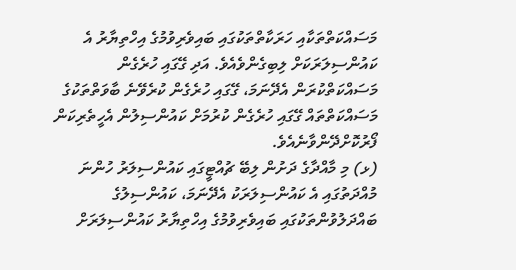މަސައްކަތްތަކާއި ހަރަކާތްތަކުގައި ބައިވެރިވުމުގެ އިހްތިޔާރު އެ ކައުންސިލަރަކަށް ލިބިގެންވެއެވެ. އަދި ގޭގައި ހުރެގެން މަސައްކަތްކުރަން އެދޭނަމަ، ގޭގައި ހުރެގެން ކުރެވޭނެ ބާވަތްތަކުގެ މަސައްކަތްތައް ގޭގައި ހުރެގެން ކުރުމަށް ކައުންސިލުން އެހީތެރިކަން ފޯރުކޮށްދޭންވާނެއެވެ.
(ޅ) މި މާއްދާގެ ދަށުން ލިބޭ ޗުއްޓީގައި ކައުންސިލަރު ހުންނަ މުއްދަތުގައި އެ ކައުންސިލަރަކު އެދޭނަމަ، ކައުންސިލުގެ ބައްދަލުވުންތަކުގައި ބައިވެރިވުމުގެ އިހްތިޔާރު ކައުންސިލަރަށް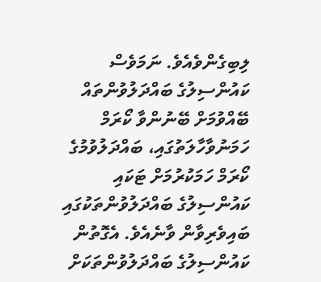ލިބިގެންވެއެވެ. ނަމަވެސް ކައުންސިލުގެ ބައްދަލުވުންތައް ބޭއްވުމަށް ބޭނުންވާ ކޯރަމް ހަމަނުވާހާލަތުގައި، ބައްދަލުވުމުގެ ކޯރަމް ހަމަކުރުމަށް ޓަކައި ކައުންސިލުގެ ބައްދަލުވުންތަކުގައި ބައިވެރިވާން ވާނެއެވެ. އެގޮތުން ކައުންސިލުގެ ބައްދަލުވުންތަކަށް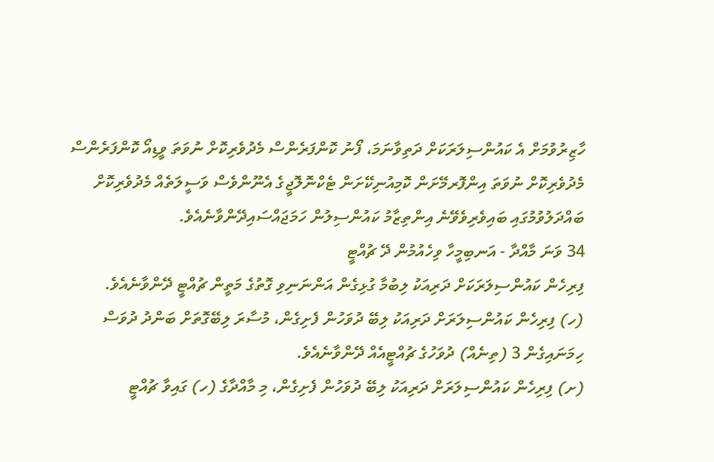ހާޒިރުވުމަށް އެ ކައުންސިލަރަކަށް ދަތިވާނަމަ، ފޯނު ކޮންފަރެންސް މެދުވެރިކޮށް ނުވަތަ ވީޑިއޯ ކޮންފަރެންސް މެދުވެރިކޮށް ނުވަތަ އިންފޮރމޭށަން ކޮމިއުނިކޭށަން ޓެކްނޮލޮޖީގެ އެނޫންވެސް ވަސީލަތެއް މެދުވެރިކޮށް ބައްދަލުވުމުގައި ބައިވެރިވެވޭނެ އިންތިޒާމު ކައުންސިލުން ހަމަޖައްސައިދޭންވާނެއެވެ.
34 ވަނަ މާއްދާ - އަނބިމީހާ ވިހެއުމުން ދޭ ޗުއްޓީ
ފިރިހެން ކައުންސިލަރަކަށް ދަރިއަކު ލިބުމާ ގުޅިގެން އަންނަނިވި ގޮތުގެ މަތީން ޗުއްޓީ ދޭންވާނެއެވެ.
(ހ) ފިރިހެން ކައުންސިލަރަށް ދަރިއަކު ލިބޭ ދުވަހުން ފެށިގެން، މުސާރަ ލިބޭގޮތަށް ބަންދު ދުވަސް ހިމަނައިގެން 3 (ތިނެއް) ދުވަހުގެ ޗުއްޓީއެއް ދޭންވާނެއެވެ.
(ށ) ފިރިހެން ކައުންސިލަރަށް ދަރިއަކު ލިބޭ ދުވަހުން ފެށިގެން، މި މާއްދާގެ (ހ) ގައިވާ ޗުއްޓީ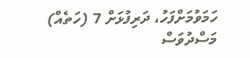ހަމަވުމަށްފަހު، ދަރިފުޅަށް 7 (ހަތެއް) މަސްދުވަސް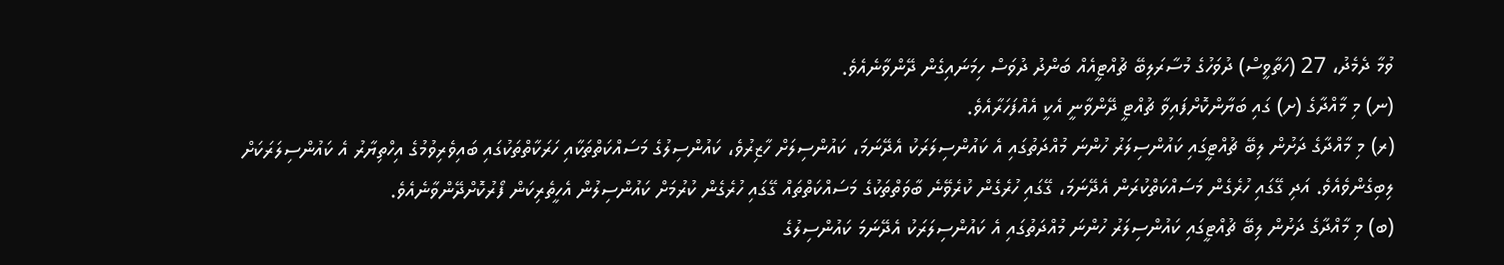ވުމާ ދެމެދު، 27 (ހަތާވީސް) ދުވަހުގެ މުސާރަލިބޭ ޗުއްޓީއެއް ބަންދު ދުވަސް ހިމަނައިގެން ދޭންވާނެއެވެ.
(ނ) މި މާއްދާގެ (ށ) ގައި ބަޔާންކޮށްފައިވާ ޗުއްޓީ ދޭންވާނީ އެކީ އެއްފަހަރާއެވެ.
(ރ) މި މާއްދާގެ ދަށުން ލިބޭ ޗުއްޓީގައި ކައުންސިލަރު ހުންނަ މުއްދަތުގައި އެ ކައުންސިލަރަކު އެދޭނަމަ، ކައުންސިލަށް ހާޒިރުވެ، ކައުންސިލުގެ މަސައްކަތްތަކާއި ހަރަކާތްތަކުގައި ބައިވެރިވުމުގެ އިހްތިޔާރު އެ ކައުންސިލަރަކަށް ލިބިގެންވެއެވެ. އަދި ގޭގައި ހުރެގެން މަސައްކަތްކުރަން އެދޭނަމަ، ގޭގައި ހުރެގެން ކުރެވޭނެ ބާވަތްތަކުގެ މަސައްކަތްތައް ގޭގައި ހުރެގެން ކުރުމަށް ކައުންސިލުން އެހީތެރިކަން ފޯރުކޮށްދޭންވާނެއެވެ.
(ބ) މި މާއްދާގެ ދަށުން ލިބޭ ޗުއްޓީގައި ކައުންސިލަރު ހުންނަ މުއްދަތުގައި އެ ކައުންސިލަރަކު އެދޭނަމަ ކައުންސިލުގެ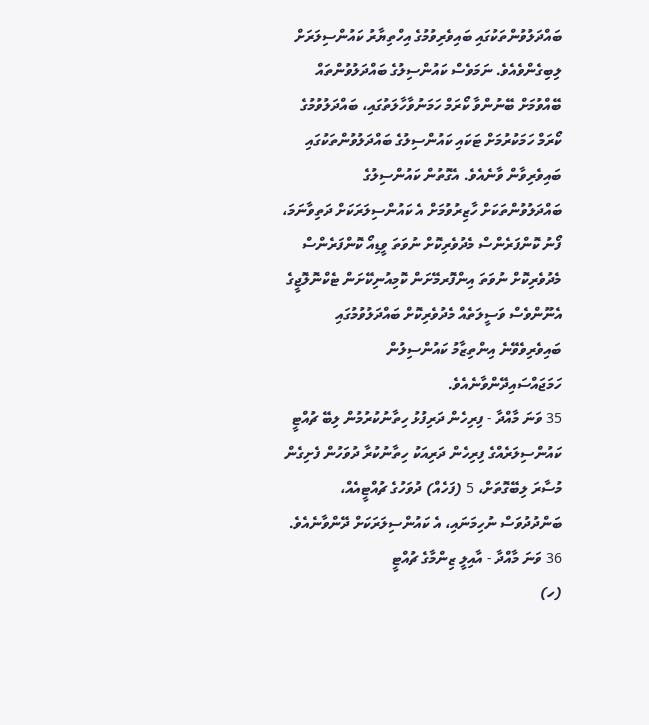ބައްދަލުވުންތަކުގައި ބައިވެރިވުމުގެ އިހްތިޔާރު ކައުންސިލަރަށް ލިބިގެންވެއެވެ. ނަމަވެސް ކައުންސިލުގެ ބައްދަލުވުންތައް ބޭއްވުމަށް ބޭނުންވާ ކޯރަމް ހަމަނުވާހާލަތުގައި، ބައްދަލުވުމުގެ ކޯރަމް ހަމަކުރުމަށް ޓަކައި ކައުންސިލުގެ ބައްދަލުވުންތަކުގައި ބައިވެރިވާން ވާނެއެވެ. އެގޮތުން ކައުންސިލުގެ ބައްދަލުވުންތަކަށް ހާޒިރުވުމަށް އެ ކައުންސިލަރަކަށް ދަތިވާނަމަ، ފޯނު ކޮންފަރެންސް މެދުވެރިކޮށް ނުވަތަ ވީޑިއޯ ކޮންފަރެންސް މެދުވެރިކޮށް ނުވަތަ އިންފޮރމޭށަން ކޮމިއުނިކޭށަން ޓެކްނޮލޮޖީގެ އެނޫންވެސް ވަސީލަތެއް މެދުވެރިކޮށް ބައްދަލުވުމުގައި ބައިވެރިވެވޭނެ އިންތިޒާމު ކައުންސިލުން ހަމަޖައްސައިދޭންވާނެއެވެ.
35 ވަނަ މާއްދާ - ފިރިހެން ދަރިފުޅު ހިތާނުކުރުމުން ލިބޭ ޗުއްޓީ
ކައުންސިލަރެއްގެ ފިރިހެން ދަރިއަކު ހިތާނުކުރާ ދުވަހުން ފެށިގެން މުސާރަ ލިބޭގޮތަށް، 5 (ފަހެއް) ދުވަހުގެ ޗުއްޓީއެއް، ބަންދުދުވަސް ނުހިމަނައި، އެ ކައުންސިލަރަކަށް ދޭންވާނެއެވެ.
36 ވަނަ މާއްދާ - އާއިލީ ޒިންމާގެ ޗުއްޓީ
(ހ)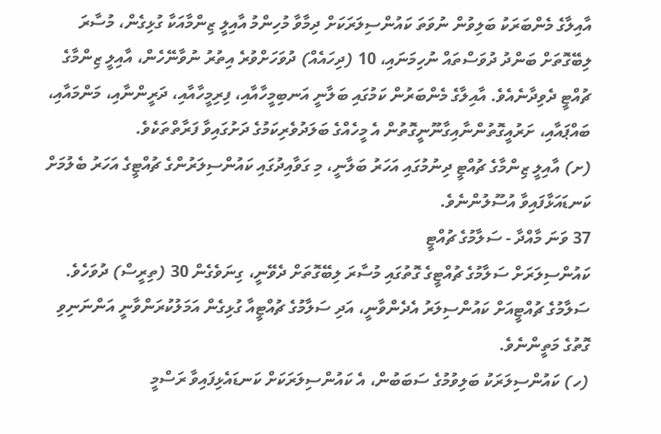އާއިލާގެ މެންބަރަކު ބަލިވުން ނުވަތަ ކައުންސިލަރަކަށް ދިމާވާ މުހިންމު އާއިލީ ޒިންމާއަކާ ގުޅިގެން، މުސާރަ ލިބޭގޮތަށް ބަންދު ދުވަސްތައް ނުހިމަނައި، 10 (ދިހައެއް) ދުވަހަށްވުރެ އިތުރު ނުވާނޭހެން، އާއިލީ ޒިންމާގެ ޗުއްޓީ ދެވިދާނެއެވެ. އާއިލާގެ މެންބަރުން ކަމުގައި ބަލާނީ އަނބިމީހާއާއި، ފިރިމީހާއާއި، ދަރީންނާއި، މަންމައާއި، ބައްޕައާއި، ށަރުއީގޮތުންނާއިގާނޫނީގޮތުން އެ މީހެއްގެ ބަލަދުވެރިކަމުގެ ދަށުގައިވާ ފަރާތްތަކެވެ.
(ށ) އާއިލީ ޒިންމާގެ ޗުއްޓީ ދިނުމުގައި އަހަރު ބަލާނީ، މި ގަވާއިދުގައި ކައުންސިލަރުންގެ ޗުއްޓީގެ އަހަރު ބެލުމަށް ކަނޑައަޅާފައިވާ އުސޫލުންނެވެ.
37 ވަނަ މާއްދާ - ސަލާމުގެ ޗުއްޓީ
ކައުންސިލަރަށް ސަލާމުގެ ޗުއްޓީގެ ގޮތުގައި މުސާރަ ލިބޭގޮތަށް ދެވޭނީ، ގިނަވެގެން 30 (ތިރީސް) ދުވަހެވެ. ސަލާމުގެ ޗުއްޓީއަށް ކައުންސިލަރު އެދެންވާނީ، އަދި ސަލާމުގެ ޗުއްޓީއާ ގުޅިގެން އަމަލުކުރަންވާނީ އަންނަނިވި ގޮތުގެ މަތީންނެވެ.
(ހ) ކައުންސިލަރަކު ބަލިވުމުގެ ސަބަބުން، އެ ކައުންސިލަރަކަށް ކަނޑައެޅިފައިވާ ރަސްމީ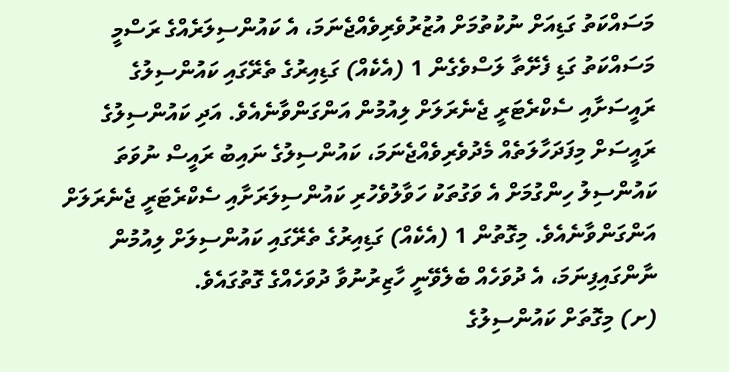މަސައްކަތު ގަޑިއަށް ނުކުތުމަށް އުޒުރުވެރިވެއްޖެނަމަ، އެ ކައުންސިލަރެއްގެ ރަސްމީ މަސައްކަތު ގަޑި ފެށޭތާ ލަސްވެގެން 1 (އެކެއް) ގަޑިއިރުގެ ތެރޭގައި ކައުންސިލުގެ ރައީސަށާއި ސެކްރެޓަރީ ޖެނެރަލަށް ލިއުމުން އަންގަންވާނެއެވެ. އަދި ކައުންސިލުގެ ރައީސަށް މިފަދަހާލަތެއް މެދުވެރިވެއްޖެނަމަ، ކައުންސިލުގެ ނައިބު ރައީސް ނުވަތަ ކައުންސިލު ހިންގުމަށް އެ ވަގުތަކު ހަވާލުވެހުރި ކައުންސިލަރަށާއި ސެކްރެޓަރީ ޖެނެރަލަށް އަންގަންވާނެއެވެ. މިގޮތުން 1 (އެކެއް) ގަޑިއިރުގެ ތެރޭގައި ކައުންސިލަށް ލިއުމުން ނާންގައިފިނަމަ، އެ ދުވަހެއް ބެލެވޭނީ ހާޒިރުނުވާ ދުވަހެއްގެ ގޮތުގައެވެ.
(ށ) މިގޮތަށް ކައުންސިލުގެ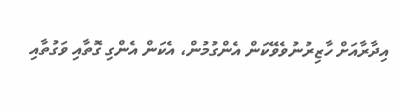އިދާރާއަށް ހާޒިރުނުވެވޭކަން އެންގުމުން، އެކަން އެންގި ގޮތާއި ވަގުތާއި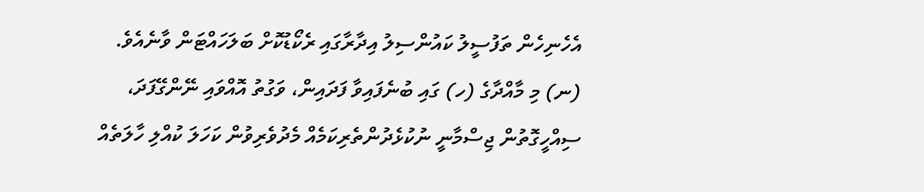އެހެނިހެން ތަފުސީލު ކައުންސިލު އިދާރާގައި ރެކޯޑުކޮށް ބަލަހައްޓަން ވާނެއެވެ.
(ނ) މި މާއްދާގެ (ހ) ގައި ބުނެފައިވާ ފަދައިން، ވަގުތު އޮއްވައި ނޭންގޭފަދަ، ސިއްހީގޮތުން ޖިސްމާނީ ނުކުޅެދުންތެރިކަމެއް މެދުވެރިވުން ކަހަލަ ކުއްލި ހާލަތެއް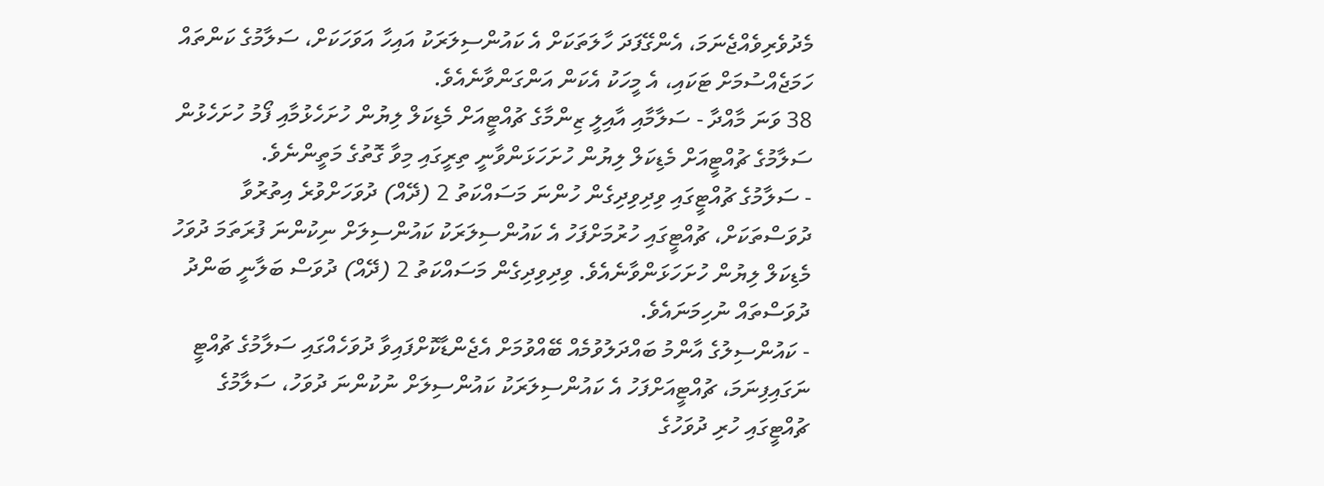މެދުވެރިވެއްޖެނަމަ، އެންގޭފަދަ ހާލަތަކަށް އެ ކައުންސިލަރަކު އައިހާ އަވަހަކަށް، ސަލާމުގެ ކަންތައް ހަމަޖެއްސުމަށް ޓަކައި، އެ މީހަކު އެކަން އަންގަންވާނެއެވެ.
38 ވަނަ މާއްދާ - ސަލާމާއި އާއިލީ ޒިންމާގެ ޗުއްޓީއަށް މެޑިކަލް ލިޔުން ހުށަހެޅުމާއި ފޯމު ހުށަހެޅުން
ސަލާމުގެ ޗުއްޓީއަށް މެޑިކަލް ލިޔުން ހުށަހަޅަންވާނީ ތިރީގައި މިވާ ގޮތުގެ މަތީންނެވެ.
- ސަލާމުގެ ޗުއްޓީގައި ވިދިވިދިގެން ހުންނަ މަސައްކަތު 2 (ދޭއް) ދުވަހަށްވުރެ އިތުރުވާ ދުވަސްތަކަށް، ޗުއްޓީގައި ހުރުމަށްފަހު އެ ކައުންސިލަރަކު ކައުންސިލަށް ނިކުންނަ ފުރަތަމަ ދުވަހު މެޑިކަލް ލިޔުން ހުށަހަޅަންވާނެއެވެ. ވިދިވިދިގެން މަސައްކަތު 2 (ދޭއް) ދުވަސް ބަލާނީ ބަންދު ދުވަސްތައް ނުހިމަނައެވެ.
- ކައުންސިލުގެ އާންމު ބައްދަލުވުމެއް ބޭއްވުމަށް އެޖެންޑާކޮށްފައިވާ ދުވަހެއްގައި ސަލާމުގެ ޗުއްޓީ ނަގައިފިނަމަ، ޗުއްޓީއަށްފަހު އެ ކައުންސިލަރަކު ކައުންސިލަށް ނުކުންނަ ދުވަހު، ސަލާމުގެ ޗުއްޓީގައި ހުރި ދުވަހުގެ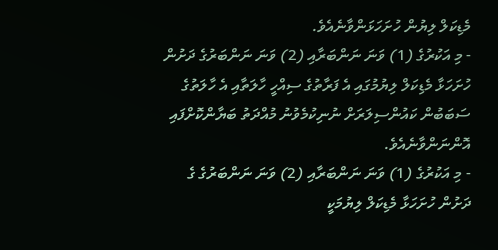މެޑިކަލް ލިޔުން ހުށަހަޅަންވާނެއެވެ.
- މި އަކުރުގެ (1) ވަނަ ނަންބަރާއި (2) ވަނަ ނަންބަރުގެ ދަށުން ހުށަހަޅާ މެޑިކަލް ލިޔުމުގައި އެ ފަރާތުގެ ސިއްހީ ހާލަތާއި އެ ހާލަތުގެ ސަބަބުން ކައުންސިލަރަށް ނުނިކުމެވުނު މުއްދަތު ބަޔާންކޮށްފައި އޮންނަންވާނެއެވެ.
- މި އަކުރުގެ (1) ވަނަ ނަންބަރާއި (2) ވަނަ ނަންބަރުގެ ގެ ދަށުން ހުށަހަޅާ މެޑިކަލް ލިޔުމަކީ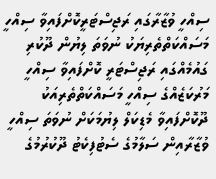ސިއްހީ ވުޒާރާގައި ރަޖިސްޓަރީކޮށްފައިވާ ސިއްހީ މަސައްކަތްތެރިޔަކު ނުވަތަ ލިޔުން ދޫކުރި ގައުމެއްގައި ރަޖިސްޓަރީ ކޮށްފައިވާ ސިއްހީ މަރުކަޒެއްގެ ސިއްހީ މަސައްކަތްތެރިއަކު ދޫކޮށްފައިވާ މެޑިކަލް ލިޔުމަކަށް ނުވަތަ ސިއްހީ ވުޒާރާއިން ސަލާމުގެ ސެޓުފިކެޓު ދޫކުރުމުގެ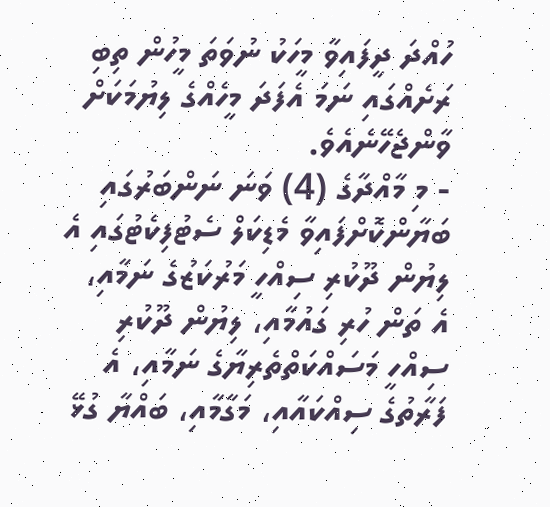ހުއްދަ ދީފައިވާ މީހަކު ނުވަތަ މީހުން ތިބި ރަށެއްގައި ނަމަ އެފަދަ މީހެއްގެ ލިޔުމަކަށް ވާންޖެހޭނެއެވެ.
- މި މާއްދާގެ (4) ވަނަ ނަންބަރުގައި ބަޔާންކޮށްފައިވާ މެޑިކަލް ސެޓުފިކެޓުގައި އެ ލިޔުން ދޫކުރި ސިއްހީ މަރުކަޒުގެ ނަމާއި، އެ ތަން ހުރި ގައުމާއި، ލިޔުން ދޫކުރި ސިއްހީ މަސައްކަތްތެރިޔާގެ ނަމާއި، އެ ފަރާތުގެ ސިއްކައާއި، މަގާމާއި، ބައްޔާ ގުޅޭ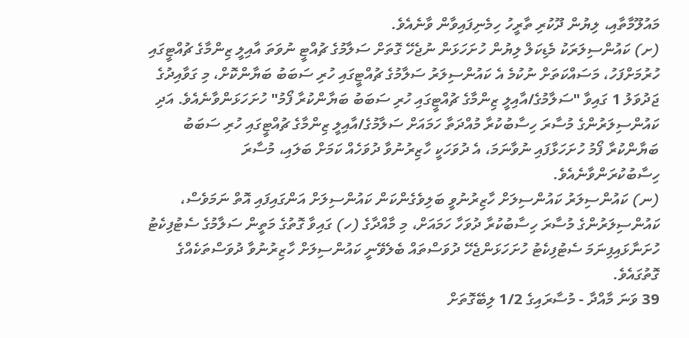މައުލޫމާތާއި، ލިޔުން ދޫކުރި ތާރީހު ހިމެނިފައިވާން ވާނެއެވެ.
(ށ) ކައުންސިލަރަކު މެޑިކަލް ލިޔުން ހުށަހަޅަން ނުޖެހޭ ގޮތަށް ސަލާމުގެ ޗުއްޓީ ނުވަތަ އާއިލީ ޒިންމާގެ ޗުއްޓީގައި ހުރުމަށްފަހު، މަސައްކަތަށް ނުކުމެ އެ ކައުންސިލަރު ސަލާމުގެ ޗުއްޓީގައި ހުރި ސަބަބު ބަޔާންކޮށް، މި ގަވާއިދުގެ ޖަދުވަލު 1 ގައިވާ "ސަލާމުގެ/އާއިލީ ޒިންމާގެ ޗުއްޓީގައި ހުރި ސަބަބު ބަޔާންކުރާ ފޯމު" ހުށަހަޅަންވާނެއެވެ. އަދި ކައުންސިލަރުންގެ މުސާރަ ހިސާބުކުރާ މުއްދަތާ ހަމައަށް ސަލާމުގެ/އާއިލީ ޒިންމާގެ ޗުއްޓީގައި ހުރި ސަބަބު ބަޔާންކުރާ ފޯމު ހުށަހަޅާފައި ނުވާނަމަ، އެ ދުވަހަކީ ހާޒިރުނުވާ ދުވަހެއް ކަމަށް ބަލައި، މުސާރަ ހިސާބުކުރަންވާނެއެވެ.
(ނ) ކައުންސިލަރު ކައުންސިލަށް ހާޒިރުނުވީ ބަލިވެގެންކަން ކައުންސިލަށް އަންގައިފައި އޮތް ނަމަވެސް، ކައުންސިލަރުންގެ މުސާރަ ހިސާބުކުރާ ދުވަހާ ހަމައަށް، މި މާއްދާގެ (ހ) ގައިވާ ގޮތުގެ މަތީން ސަލާމުގެ ސެޓުފިކެޓު ހުށަނާޅައިފިނަމަ ސެޓުފިކެޓު ހުށަހަޅަންޖެހޭ ދުވަސްތައް ބެލެވޭނީ ކައުންސިލަށް ހާޒިރުނުވާ ދުވަސްތަކެއްގެ ގޮތުގައެވެ.
39 ވަނަ މާއްދާ - މުސާރައިގެ 1/2 ލިބޭގޮތަށް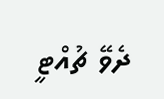ދެވޭ ޗުއްޓީ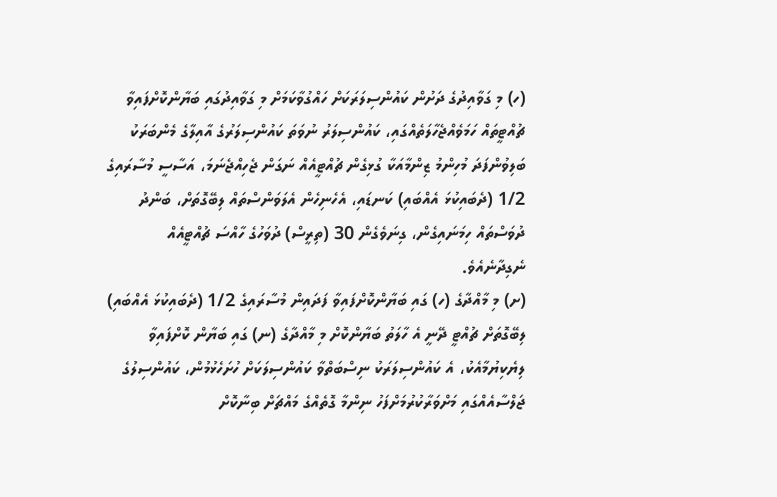(ހ) މި ގަވާއިދުގެ ދަށުން ކައުންސިލަރަކަށް ހައްގުވާކަމަށް މި ގަވާއިދުގައި ބަޔާންކޮށްފައިވާ ޗުއްޓީތައް ހަމަވެއްޖެހާލަތެއްގައި، ކައުންސިލަރު ނުވަތަ ކައުންސިލަރުގެ އާއިލާގެ މެންބަރަކު ބަލިވުންފަދަ މުހިންމު ޒިންމާއަކާ ގުޅިގެން ޗުއްޓީއެއް ނަގަން ޖެހިއްޖެނަމަ، އަސާސީ މުސާރައިގެ 1/2 (ދެބައިކުޅަ އެއްބައި) ކަނޑައި، އެހެނިހެން އެލަވަންސްތައް ލިބޭގޮތަށް، ބަންދު ދުވަސްތައް ހިމަނައިގެން، ގިނަވެގެން 30 (ތިރީސް) ދުވަހުގެ ހާއްސަ ޗުއްޓީއެއް ނެގިދާނެއެވެ.
(ށ) މި މާއްދާގެ (ހ) ގައި ބަޔާންކޮށްފައިވާ ފަދައިން މުސާރައިގެ 1/2 (ދެބައިކުޅަ އެއްބައި) ލިބޭގޮތަށް ޗުއްޓީ ދޭނީ އެ ހާލަތު ބަޔާންކޮށް މި މާއްދާގެ (ނ) ގައި ބަޔާން ކޮށްފައިވާ ލިޔެކިޔުމާއެކު، އެ ކައުންސިލަރަކު ނިސްބަތްވާ ކައުންސިލަކަށް ހުށަހެޅުމުން، ކައުންސިލުގެ ޖަލްސާއެއްގައި މަށްވަރާކުރުމަށްފަހު ނިންމާ ގޮތެއްގެ މައްޗަށް ބިނާކޮށް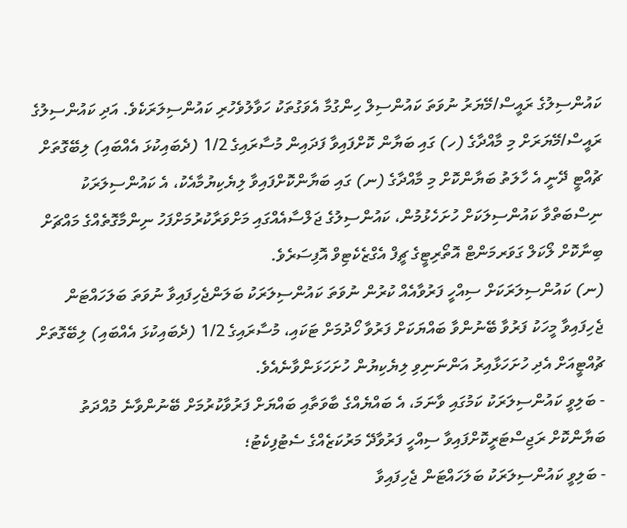ކައުންސިލުގެ ރައީސް/މޭޔަރު ނުވަތަ ކައުންސިލް ހިންގުމާ އެވަގުތަކު ހަވާލުވެހުރި ކައުންސިލަރަކެވެ. އަދި ކައުންސިލުގެ ރައީސް/މޭޔަރަށް މި މާއްދާގެ (ހ) ގައި ބަޔާން ކޮށްފައިވާ ފަދައިން މުސާރައިގެ 1/2 (ދެބައިކުޅަ އެއްބައި) ލިބޭގޮތަށް ޗުއްޓީ ދޭނީ އެ ހާލަތު ބަޔާންކޮށް މި މާއްދާގެ (ނ) ގައި ބަޔާންކޮށްފައިވާ ލިޔެކިޔުމާއެކު، އެ ކައުންސިލަރަކު ނިސްބަތްވާ ކައުންސިލަކަށް ހުށަހެޅުމުން، ކައުންސިލުގެ ޖަލްސާއެއްގައި މަށްވަރާކުރުމަށްފަހު ނިންމާގޮތެއްގެ މައްޗަށް ބިނާކޮށް ލޯކަލް ގަވަރމަންޓް އޮތޯރިޓީގެ ޗީފް އެގްޒެކެޓިވް އޮފިސަރެވެ.
(ނ) ކައުންސިލަރަކަށް ސިއްހީ ފަރުވާއެއް ކުރުން ނުވަތަ ކައުންސިލަރަކު ބަލަންޖެހިފައިވާ ނުވަތަ ބަލަހައްޓަން ޖެހިފައިވާ މީހަކު ފަރުވާ ބޭނުންވާ ބައްޔަކަށް ފަރުވާ ހޯދުމަށް ޓަކައި، މުސާރައިގެ 1/2 (ދެބައިކުޅަ އެއްބައި) ލިބޭގޮތަށް ޗުއްޓީއަށް އެދި ހުށަހަޅާއިރު އަންނަނިވި ލިޔެކިޔުން ހުށަހަޅަންވާނެއެވެ.
- ބަލިވީ ކައުންސިލަރަކު ކަމުގައި ވާނަމަ، އެ ބައްޔެއްގެ ބާވަތާއި ބައްޔަށް ފަރުވާކުރުމަށް ބޭނުންވާނެ މުއްދަތު ބަޔާންކޮށް ރަޖިސްޓަރީކޮށްފައިވާ ސިއްހީ ފަރުވާދޭ މަރުކަޒެއްގެ ސެޓުފިކެޓު؛
- ބަލިވީ ކައުންސިލަރަކު ބަލަހައްޓަން ޖެހިފައިވާ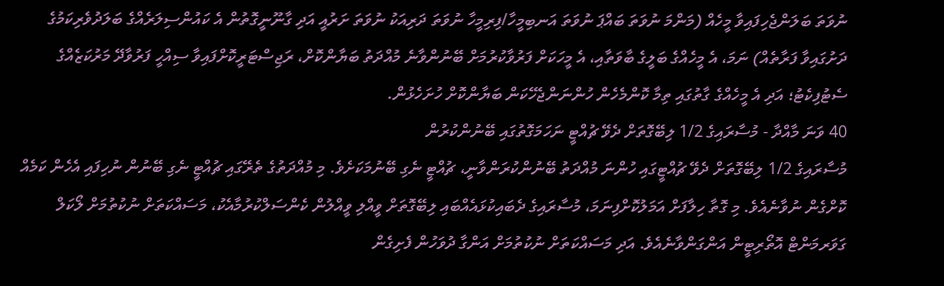ނުވަތަ ބަލަންޖެހިފައިވާ މީހެއް (މަންމަ ނުވަތަ ބައްޕަ ނުވަތަ އަނބިމީހާ/ފިރިމީހާ ނުވަތަ ދަރިއަކު ނުވަތަ ށަރުއީ އަދި ގާނޫނީގޮތުން އެ ކައުންސިލަރެއްގެ ބަލަދުވެރިކަމުގެ ދަށުގައިވާ ފަރާތެއް) ނަމަ، އެ މީހެއްގެ ބަލީގެ ބާވަތާއި، އެ މީހަކަށް ފަރުވާކުރުމަށް ބޭނުންވާނެ މުއްދަތު ބަޔާންކޮށް، ރަޖިސްޓަރީކޮށްފައިވާ ސިއްހީ ފަރުވާދޭ މަރުކަޒެއްގެ ސެޓުފިކެޓު؛ އަދި އެ މީހެއްގެ ގާތުގައި ތިމާ ކޮންމެހެން ހުންނަންޖެހޭކަން ބަޔާންކޮށް ހުށަހެޅުން.
40 ވަނަ މާއްދާ - މުސާރައިގެ 1/2 ލިބޭގޮތަށް ދެވޭ ޗުއްޓީ ނަހަމަގޮތުގައި ބޭނުންކުރުން
މުސާރައިގެ 1/2 ލިބޭގޮތަށް ދެވޭ ޗުއްޓީގައި ހުންނަ މުއްދަތު ބޭނުންކުރަންވާނީ، ޗުއްޓީ ނެގި ބޭނުމަކަށެވެ. މި މުއްދަތުގެ ތެރޭގައި ޗުއްޓީ ނެގި ބޭނުން ނުހިފައި އެހެން ކަމެއް ކޮށްގެން ނުވާނެއެވެ. މި ގޮތާ ހިލާފަށް އަމަލުކޮށްފިނަމަ، މުސާރައިގެ ދެބައިކުޅައެއްބައި ލިބޭގޮތަށް ވީއްލި ވީއްލުން ކެންސަލްކުރުމާއެކު، މަސައްކަތަށް ނުކުތުމަށް ލޯކަލް ގަވަރމަންޓް އޮތޯރިޓީން އަންގަންވާނެއެވެ. އަދި މަސައްކަތަށް ނުކުތުމަށް އަންގާ ދުވަހުން ފެށިގެން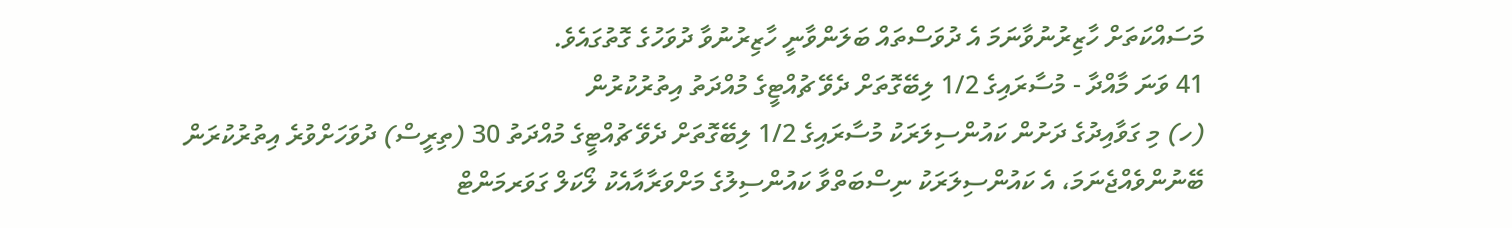މަސައްކަތަށް ހާޒިރުނުވާނަމަ އެ ދުވަސްތައް ބަލަންވާނީ ހާޒިރުނުވާ ދުވަހުގެ ގޮތުގައެވެ.
41 ވަނަ މާއްދާ - މުސާރައިގެ 1/2 ލިބޭގޮތަށް ދެވޭ ޗުއްޓީގެ މުއްދަތު އިތުރުކުރުން
(ހ) މި ގަވާއިދުގެ ދަށުން ކައުންސިލަރަކު މުސާރައިގެ 1/2 ލިބޭގޮތަށް ދެވޭ ޗުއްޓީގެ މުއްދަތު 30 (ތިރީސް) ދުވަހަށްވުރެ އިތުރުކުރަން ބޭނުންވެއްޖެނަމަ، އެ ކައުންސިލަރަކު ނިސްބަތްވާ ކައުންސިލުގެ މަށްވަރާއާއެކު ލޯކަލް ގަވަރމަންޓް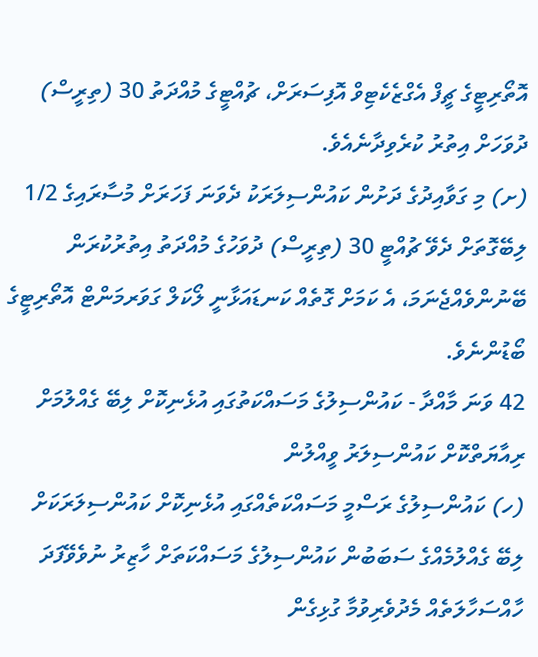އޮތޯރިޓީގެ ޗީފް އެގްޒެކެޓިވް އޮފިސަރަށް، ޗުއްޓީގެ މުއްދަތު 30 (ތިރީސް) ދުވަހަށް އިތުރު ކުރެވިދާނެއެވެ.
(ށ) މި ގަވާއިދުގެ ދަށުން ކައުންސިލަރަކު ދެވަނަ ފަހަރަށް މުސާރައިގެ 1/2 ލިބޭގޮތަށް ދެވޭ ޗުއްޓީ 30 (ތިރީސް) ދުވަހުގެ މުއްދަތު އިތުރުކުރަން ބޭނުންވެއްޖެނަމަ، އެ ކަމަށް ގޮތެއް ކަނޑައަޅާނީ ލޯކަލް ގަވަރމަންޓް އޮތޯރިޓީގެ ބޯޑުންނެވެ.
42 ވަނަ މާއްދާ - ކައުންސިލުގެ މަސައްކަތުގައި އުޅެނިކޮށް ލިބޭ ގެއްލުމަށް ރިއާޔަތްކޮށް ކައުންސިލަރު ވީއްލުން
(ހ) ކައުންސިލުގެ ރަސްމީ މަސައްކަތެއްގައި އުޅެނިކޮށް ކައުންސިލަރަކަށް ލިބޭ ގެއްލުމެއްގެ ސަބަބުން ކައުންސިލުގެ މަސައްކަތަށް ހާޒިރު ނުވެވޭފަދަ ހާއްސަހާލަތެއް މެދުވެރިވުމާ ގުޅިގެން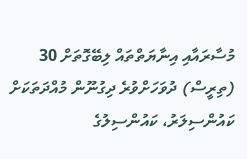މުސާރައާއި އިނާޔަތްތައް ލިބޭގޮތަށް 30 (ތިރީސް) ދުވަހަށްވުރެ ދިގުނޫން މުއްދަތަކަށް ކައުންސިލަރު، ކައުންސިލުގެ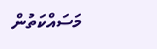މަސައްކަތުން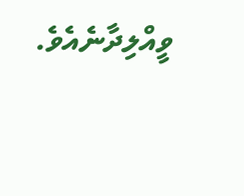ވީއްލިދާނެއެވެ.